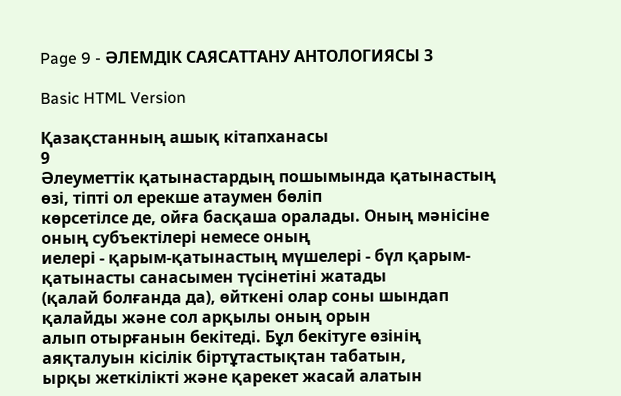Page 9 - ӘЛЕМДІК САЯСАТТАНУ АНТОЛОГИЯСЫ 3

Basic HTML Version

Қазақстанның ашық кітапханасы
9
Әлеуметтік қатынастардың пошымында қатынастың өзі, тіпті ол ерекше атаумен бөліп
көрсетілсе де, ойға басқаша оралады. Оның мәнісіне оның субъектілері немесе оның
иелері - қарым-қатынастың мүшелері - бүл қарым-қатынасты санасымен түсінетіні жатады
(қалай болғанда да), өйткені олар соны шындап қалайды және сол арқылы оның орын
алып отырғанын бекітеді. Бұл бекітуге өзінің аяқталуын кісілік біртұтастықтан табатын,
ырқы жеткілікті және қарекет жасай алатын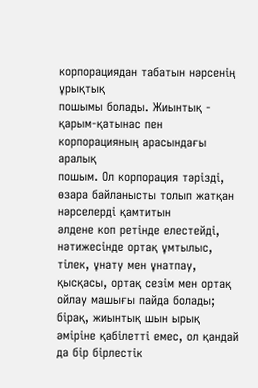корпорациядан табатын нәрсенің ұрықтық
пошымы болады. Жиынтық - қарым-қатынас пен корпорацияның арасындағы аралық
пошым. Ол корпорация тәрізді, өзара байланысты толып жатқан нәрселерді қамтитын
әлдене коп ретінде елестейді, нәтижесінде ортақ ұмтылыс, тілек, ұнату мен ұнатпау,
қысқасы, ортақ сезім мен ортақ ойлау машығы пайда болады; бірақ, жиынтық шын ырық
әміріне қабілетті емес, ол қандай да бір бірлестік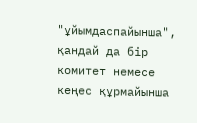"ұйымдаспайынша", қандай да бір
комитет немесе кеңес құрмайынша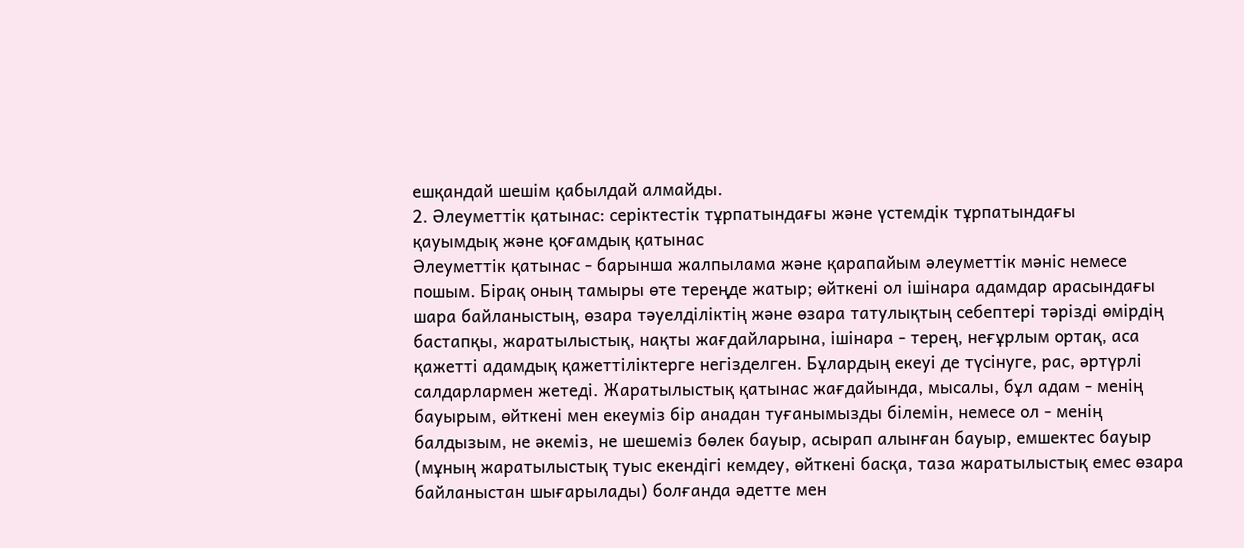ешқандай шешім қабылдай алмайды.
2. Әлеуметтік қатынас: серіктестік тұрпатындағы және үстемдік тұрпатындағы
қауымдық және қоғамдық қатынас
Әлеуметтік қатынас - барынша жалпылама және қарапайым әлеуметтік мәніс немесе
пошым. Бірақ оның тамыры өте тереңде жатыр; өйткені ол ішінара адамдар арасындағы
шара байланыстың, өзара тәуелділіктің және өзара татулықтың себептері тәрізді өмірдің
бастапқы, жаратылыстық, нақты жағдайларына, ішінара - терең, неғұрлым ортақ, аса
қажетті адамдық қажеттіліктерге негізделген. Бұлардың екеуі де түсінуге, рас, әртүрлі
салдарлармен жетеді. Жаратылыстық қатынас жағдайында, мысалы, бұл адам - менің
бауырым, өйткені мен екеуміз бір анадан туғанымызды білемін, немесе ол - менің
балдызым, не әкеміз, не шешеміз бөлек бауыр, асырап алынған бауыр, емшектес бауыр
(мұның жаратылыстық туыс екендігі кемдеу, өйткені басқа, таза жаратылыстық емес өзара
байланыстан шығарылады) болғанда әдетте мен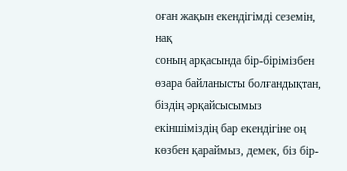оған жақын екендігімді сеземін, нақ
соның арқасында бір-бірімізбен өзара байланысты болғандықтан, біздің әрқайсысымыз
екіншіміздің бар екендігіне оң көзбен қараймыз, демек, біз бір-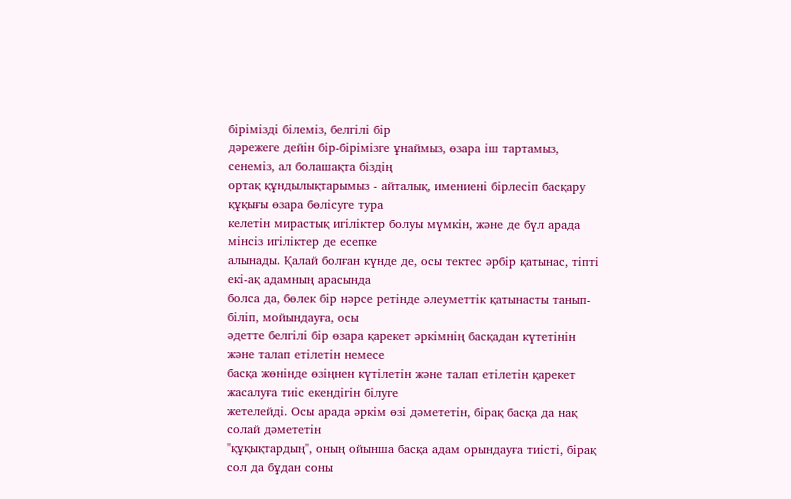бірімізді білеміз, белгілі бір
дәрежеге дейін бір-бірімізге ұнаймыз, өзара іш тартамыз, сенеміз, ал болашақта біздің
ортақ құндылықтарымыз - айталық, имениені бірлесіп басқару құқығы өзара бөлісуге тура
келетін мирастық игіліктер болуы мүмкін, және де бүл арада мінсіз игіліктер де есепке
алынады. Қалай болған күнде де, осы тектес әрбір қатынас, тіпті екі-ақ адамның арасында
болса да, бөлек бір нәрсе ретінде әлеуметтік қатынасты танып-біліп, мойындауға, осы
әдетте белгілі бір өзара қарекет әркімнің басқадан күтетінін және талап етілетін немесе
басқа жөнінде өзіңнен күтілетін және талап етілетін қарекет жасалуға тиіс екендігін білуге
жетелейді. Осы арада әркім өзі дәмететін, бірақ басқа да нақ солай дәмететін
"құқықтардың", оның ойынша басқа адам орындауға тиісті, бірақ сол да бұдан соны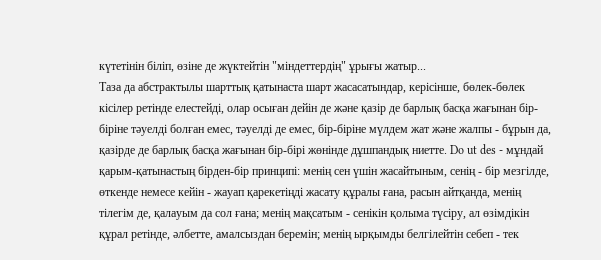күтетінін біліп, өзіне де жүктейтін "міндеттердің" ұрығы жатыр...
Таза да абстрактылы шарттық қатынаста шарт жасасатындар, керісінше, бөлек-бөлек
кісілер ретінде елестейді, олар осыған дейін де және қазір де барлық басқа жағынан бір-
біріне тәуелді болған емес, тәуелді де емес, бір-біріне мүлдем жат және жалпы - бұрын да,
қазірде де барлық басқа жағынан бір-бірі жөнінде дұшпандық ниетте. Do ut des - мұндай
қарым-қатынастың бірден-бір принципі: менің сен үшін жасайтыным, сенің - бір мезгілде,
өткенде немесе кейін - жауап қарекетіңді жасату құралы ғана, расын айтқанда, менің
тілегім де, қалауым да сол ғана; менің мақсатым - сенікін қолыма түсіру, ал өзімдікін
құрал ретінде, әлбетте, амалсыздан беремін; менің ырқымды белгілейтін себеп - тек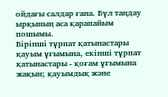ойдағы салдар ғана. Бүл таңдау ырқының аса қарапайым пошымы.
Бірінші тұрпат қатынастары қауым ұғымына, екінші тұрпат қатынастары - қоғам ұғымына
жақын; қауымдық және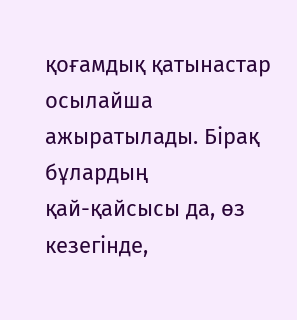қоғамдық қатынастар осылайша ажыратылады. Бірақ бұлардың
қай-қайсысы да, өз кезегінде,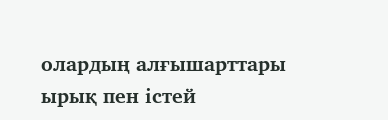олардың алғышарттары ырық пен істей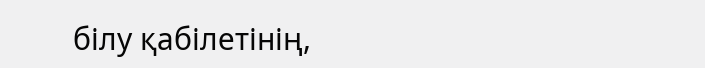білу қабілетінің,